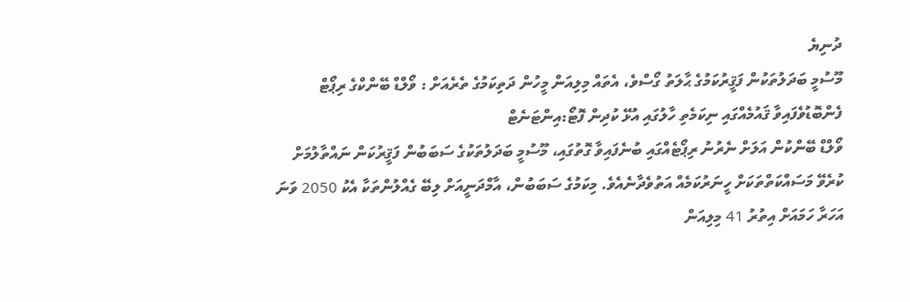ދުނިޔެ
މޫސުމީ ބަދަލުތަކުން ފަޤީރުކަމުގެ ޙާލަތު ގޯސްވެ، އެތައް މިލިއަން މީހުން ދަތިކަމުގެ ތެރެއަށް : ވޯލްޑް ބޭންކްގެ ރިޕޯޓް
ފެންބޮޑުވެފައިވާ ޤައުމެއްގައި ނިކަމެތި ހާލުގައި އުޅޭ ކުދިން ފޮޓޯ:އިންޓަނެޓް
ވޯލްޑް ބޭންކުން އަލަށް ނެރުނު ރިޕޯޓެއްގައި ބުނެފައިވާ ގޮތުގައި، މޫސުމީ ބަދަލުތަކުގެ ސަބަބުން ފަޤީރުކަން ނައްތާލުމަށް ކުރެވޭ މަސައްކަތްތަކަށް ހީނަރުކަމެއް އަތުވެދާނެއެވެ. މިކަމުގެ ސަބަބުން، އާމްދަނީއަށް ލިބޭ ގެއްލުންތަކާ އެކު 2050 ވަނަ އަހަރާ ހަމައަށް އިތުރު 41 މިލިއަން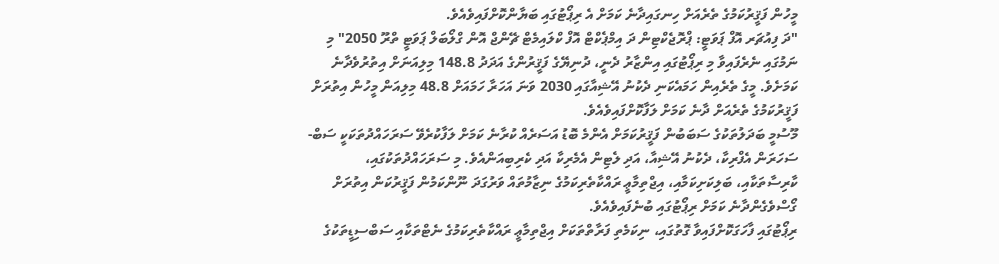މީހުން ފަޤީރުކަމުގެ ތެރެއަށް ހިނގައިދާނެ ކަމަށް އެ ރިޕޯޓުގައި ބަޔާންކޮށްފައިވެއެވެ.
"ދަ ފިއުޗަރ އޮފް ޕަވަޓީ: ޕްރޮޖެކްޓިން ދަ އިމްޕެކްޓް އޮފް ކްލައިމެޓް ޗޭންޖް އޮން ގްލޯބަލް ޕަވަޓީ ތްރޫ 2050" މި ނަމުގައި ނެރެފައިވާ މި ރިޕޯޓުގައި އިންޒާރު ދެނީ، ދުނިޔޭގެ ފަޤީރުންގެ އަދަދު 148.8 މިލިއަނަށް އިތުރުވެދާނެ ކަމަށެވެ. މީގެ ތެރެއިން ހަމައެކަނި ދެކުނު އޭޝިއާގައި 2030 ވަނަ އަހަރާ ހަމައަށް 48.8 މިލިއަން މީހުން އިތުރަށް ފަޤީރުކަމުގެ ތެރެއަށް ދާނެ ކަމަށް ލަފާކޮށްފައިވެއެވެ.
މޫސުމީ ބަދަލުތަކުގެ ސަބަބުން ފަޤީރުކަމަށް އެންމެ ބޮޑު އަސަރެއް ކުރާނެ ކަމަށް ލަފާކުރެވޭ ސަރަހައްދުތަކަކީ ސަބް-ސަހަރަން އެފްރިކާ، ދެކުނު އޭޝިއާ، އަދި ލެޓިން އެމެރިކާ އަދި ކެރިބިއަންއެވެ. މި ސަރަހައްދުތަކުގައި، ކާރިސާތަކާއި، ބަލިކަށިކަމާއި، އިޖްތިމާޢީ ރައްކާތެރިކަމުގެ ނިޒާމުތައް ވަރުގަދަ ނޫންކަމުން ފަޤީރުކަން އިތުރަށް ގޯސްވެގެންދާނެ ކަމަށް ރިޕޯޓުގައި ބުނެފައިވެއެވެ.
ރިޕޯޓުގައި ފާހަގަކޮށްފައިވާ ގޮތުގައި، ނިކަމެތި ފަރާތްތަކަށް އިޖްތިމާޢީ ރައްކާތެރިކަމުގެ ނެޓްތަކާއި ސަބްސިޑީތަކުގެ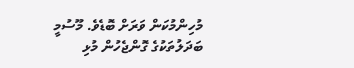މުހިންމުކަން ވަރަށް ބޮޑެވެ. މޫސުމީ ބަދަލުތަކުގެ ގޮންޖެހުން މުޅި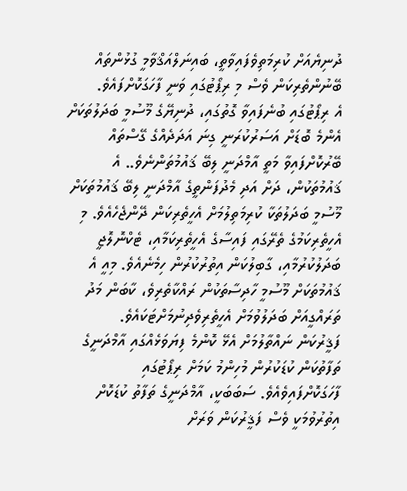ދުނިޔެއަށް ކުރިމަތިވެފައިވާތީ، ބައިނަލްއަޤްވާމީ ގުޅުންތައް ބޭނުންތެރިކަން ވެސް މި ރިޕޯޓުގައި ވަނީ ފާހަގަކޮށްފައެވެ.
އެ ރިޕޯޓުގައި ބުނެފައިވާ ގޮތުގައި، ދުނިޔޭގެ މޫސުމީ ބަދަލުތަކަށް އެންމެ ބޮޑަށް އަސަރުކުރަނީ ގިނަ އަދަދެއްގެ ގޭސްތައް ބޭރުކޮށްފައިވާ މަތީ އާމްދަނީ ލިބޭ ޤައުމުތަންނެވެ.. އެ ޤައުމުތަކުން، ދަށް އަދި މެދުފަންތީގެ އާމްދަނީ ލިބޭ ޤައުމުތަކަށް މޫސުމީ ބަދަލުތަކާ ކުރިމަތިލުމަށް އެހީތެރިކަން ދޭންޖެހެއެވެ. މި އެހީތެރިކަމުގެ ތެރޭގައި ފައިސާގެ އެހީތެރިކަމާއި، ޓެކްނޮލޮޖީ ބަދަލުކުރުމާއި، ގާބިލުކަން އިތުރުކުރުން ހިމެނެއެވެ. މިއީ އެ ޤައުމުތަކަށް މޫސުމީ ހާދިސާތަކުން ރައްކާތެރިވެ، ކާބަން މަދު ތަރައްގީއަށް ބަދަލުވުމަށް އެހީތެރިވެދިނުމަށްޓަކައެވެ.
ފަޤީރުކަން ނައްތާލުމަށް އެޅޭ ކޮންމެ ފިޔަވަޅެއްގައި އާމްދަނީގެ ތަފާތުކަން ކުޑަކުރުން މުހިންމު ކަމަށް ރިޕޯޓުގައި ފާހަގަކޮށްފައިވެއެވެ. ސަބަބަކީ، އާމްދަނީގެ ތަފާތު ކުޑަކޮށް އިތުރުވުމަކީ ވެސް ފަޤީރުކަން ވަރަށް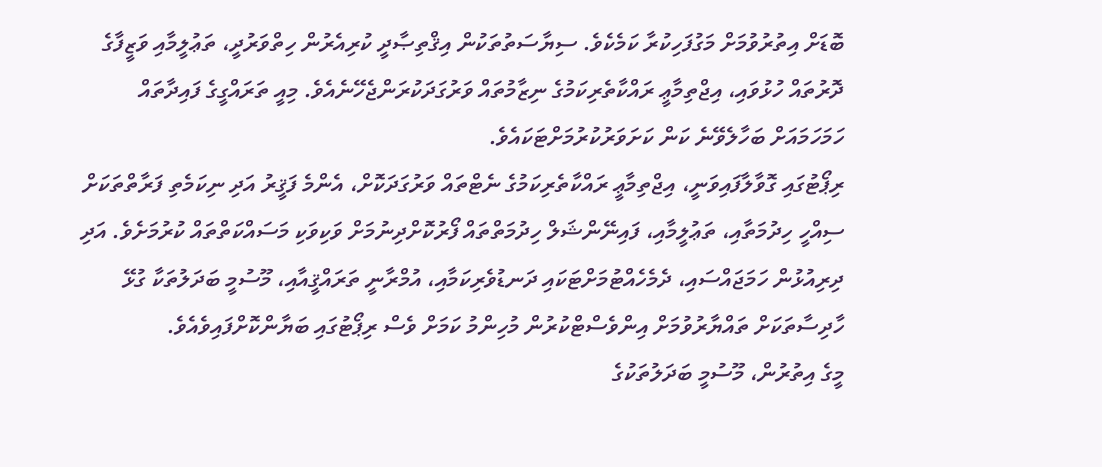ބޮޑަށް އިތުރުވުމަށް މަގުފަހިކުރާ ކަމެކެވެ. ސިޔާސަތުތަކުން އިޤްތިޞާދީ ކުރިއެރުން ހިތްވަރުދީ، ތަޢުލީމާއި ވަޒީފާގެ ދޮރުތައް ހުޅުވައި، އިޖްތިމާޢީ ރައްކާތެރިކަމުގެ ނިޒާމުތައް ވަރުގަދަކުރަންޖެހޭނެއެވެ. މިއީ ތަރައްގީގެ ފައިދާތައް ހަމަހަމައަށް ބަހާލެވޭނެ ކަން ކަށަވަރުކުރުމަށްޓަކައެވެ.
ރިޕޯޓުގައި ގޮވާލާފައިވަނީ، އިޖްތިމާޢީ ރައްކާތެރިކަމުގެ ނެޓްތައް ވަރުގަދަކޮށް، އެންމެ ފަޤީރު އަދި ނިކަމެތި ފަރާތްތަކަށް ސިއްހީ ހިދުމަތާއި، ތަޢުލީމާއި، ފައިނޭންޝަލް ހިދުމަތްތައް ފޯރުކޮށްދިނުމަށް ވަކިވަކި މަސައްކަތްތައް ކުރުމަށެވެ. އަދި ދިރިއުޅުން ހަމަޖައްސައި، ދެމެހެއްޓުމަށްޓަކައި ދަނޑުވެރިކަމާއި، އުމްރާނީ ތަރައްޤީއާއި، މޫސުމީ ބަދަލުތަކާ ގުޅޭ ހާދިސާތަކަށް ތައްޔާރުވުމަށް އިންވެސްޓްކުރުން މުހިންމު ކަމަށް ވެސް ރިޕޯޓުގައި ބަޔާންކޮށްފައިވެއެވެ.
މީގެ އިތުރުން، މޫސުމީ ބަދަލުތަކުގެ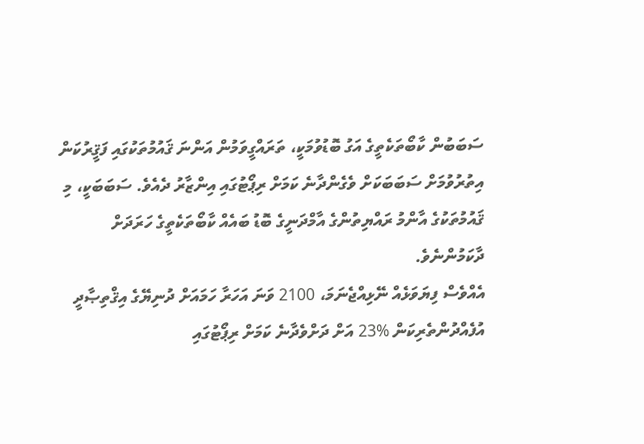ސަބަބުން ކާބޯތަކެތީގެ އަގު ބޮޑުވުމަކީ، ތަރައްގީވަމުން އަންނަ ޤައުމުތަކުގައި ފަޤީރުކަން އިތުރުވުމަށް ސަބަބަކަށް ވެގެންދާނެ ކަމަށް ރިޕޯޓުގައި އިންޒާރު ދެއެވެ. ސަބަބަކީ، މި ޤައުމުތަކުގެ އާންމު ރައްޔިތުންގެ އާމްދަނީގެ ބޮޑު ބައެއް ކާބޯތަކެތީގެ ހަރަދަށް ދާކަމުންނެވެ.
އެއްވެސް ފިޔަވަޅެއް ނޭޅިއްޖެނަމަ، 2100 ވަނަ އަހަރާ ހަމައަށް ދުނިޔޭގެ އިޤްތިޞާދީ އުފެއްދުންތެރިކަން %23 އަށް ދަށްވެދާނެ ކަމަށް ރިޕޯޓުގައި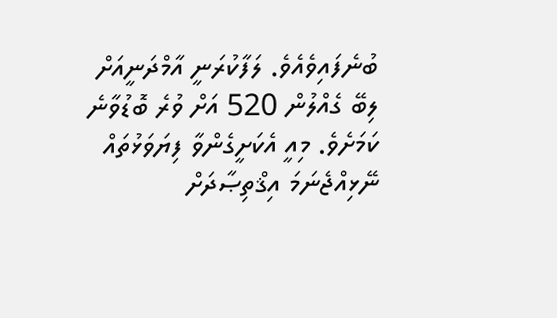ބުނެފައިވެއެވެ. ލަފާކުރަނީ އާމްދަނީއަށް ލިބޭ ގެއްލުން 520 އަށް ވުރެ ބޮޑުވާނެ ކަމަށެވެ. މިއީ އެކަށީގެންވާ ފިޔަވަޅުތައް ނޭޅިއްޖެނަމަ އިޤްތިޞާދަށް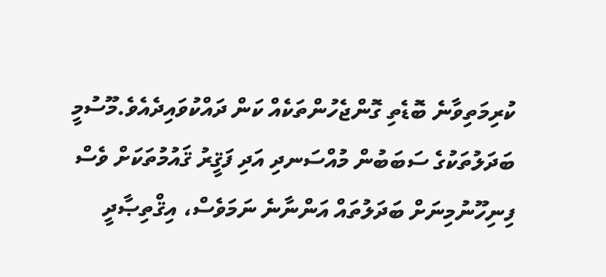ކުރިމަތިވާނެ ބޮޑެތި ގޮންޖެހުންތަކެއް ކަން ދައްކުވައިދެއެވެ.މޫސުމީ ބަދަލުތަކުގެ ސަބަބުން މުއްސަނދި އަދި ފަޤީރު ޤައުމުތަކަށް ވެސް ފިނިހޫނުމިނަށް ބަދަލުތައް އަންނާނެ ނަމަވެސް، އިޤްތިޞާދީ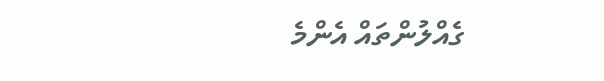ގެއްލުންތައް އެންމެ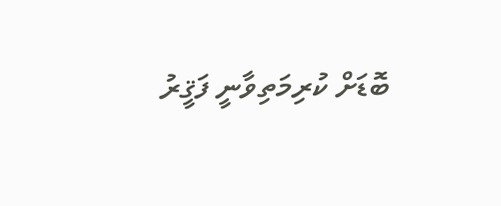ބޮޑަށް ކުރިމަތިވާނީ ފަޤީރު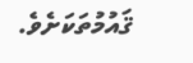ޤައުމުތަކަށެވެ.